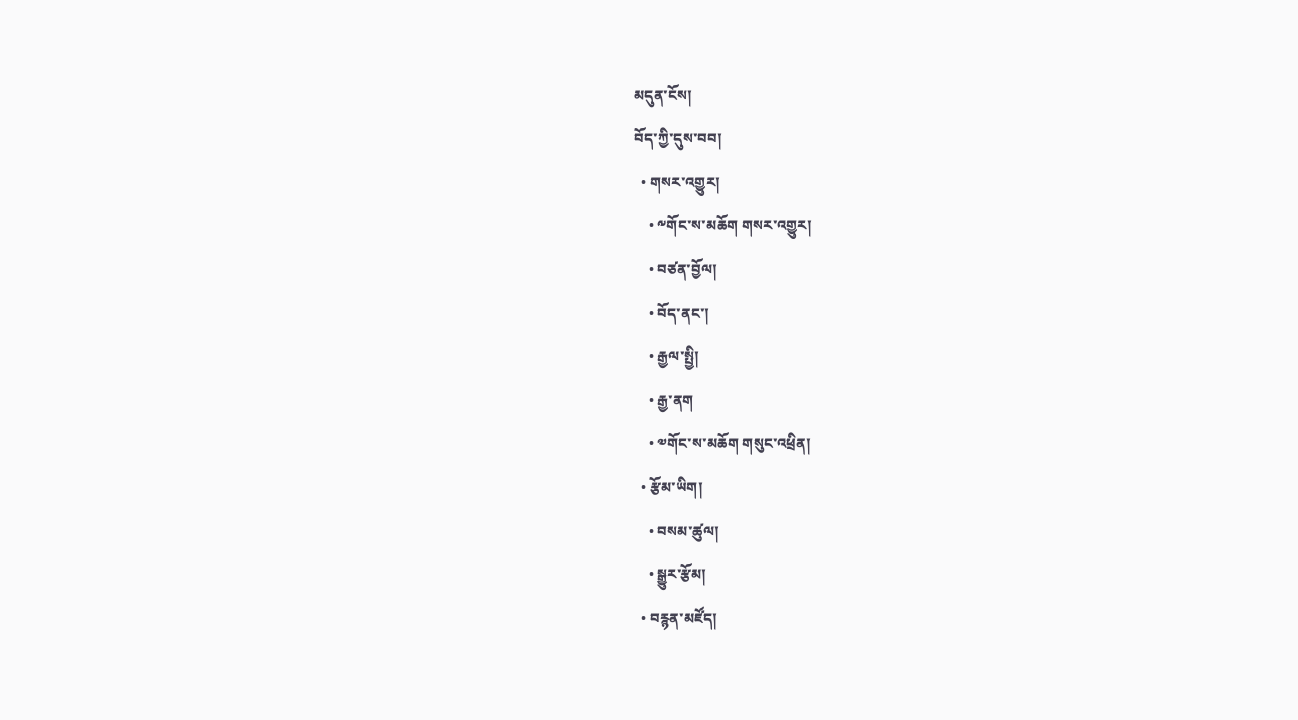མདུན་ངོས།
བོད་ཀྱི་དུས་བབ།
  • གསར་འགྱུར།
    • ༸གོང་ས་མཆོག གསར་འགྱུར།
    • བཙན་བྱོལ།
    • བོད་ནང་།
    • རྒྱལ་སྤྱི།
    • རྒྱ་ནག
    • ༧གོང་ས་མཆོག གསུང་འཕྲིན།
  • རྩོམ་ཡིག།
    • བསམ་ཚུལ།
    • སྒྱུར་རྩོམ།
  • བརྙན་མཛོད།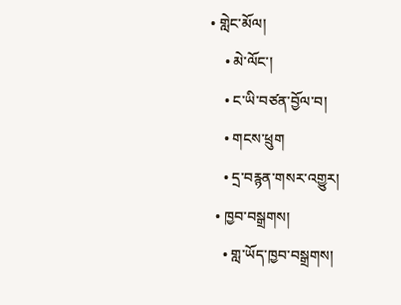• གླེང་མོལ།
    • མེ་ལོང་།
    • ང་ཡི་བཙན་བྱོལ་བ།
    • གངས་ཕྲུག
    • དྲ་བརྙན་གསར་འགྱུར།
  • ཁྱབ་བསྒྲགས།
    • གླ་ཡོད་ཁྱབ་བསྒྲགས།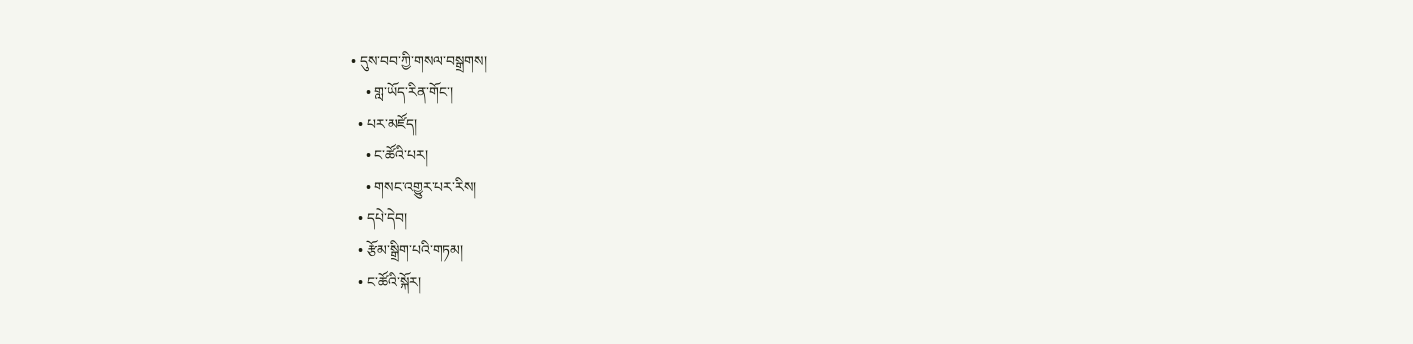• དུས་བབ་ཀྱི་གསལ་བསྒྲགས།
    • གླ་ཡོད་རིན་གོང་།
  • པར་མཛོད།
    • ང་ཚོའི་པར།
    • གསང་འགྱུར་པར་རིས།
  • དཔེ་དེབ།
  • རྩོམ་སྒྲིག་པའི་གཏམ།
  • ང་ཚོའི་སྐོར།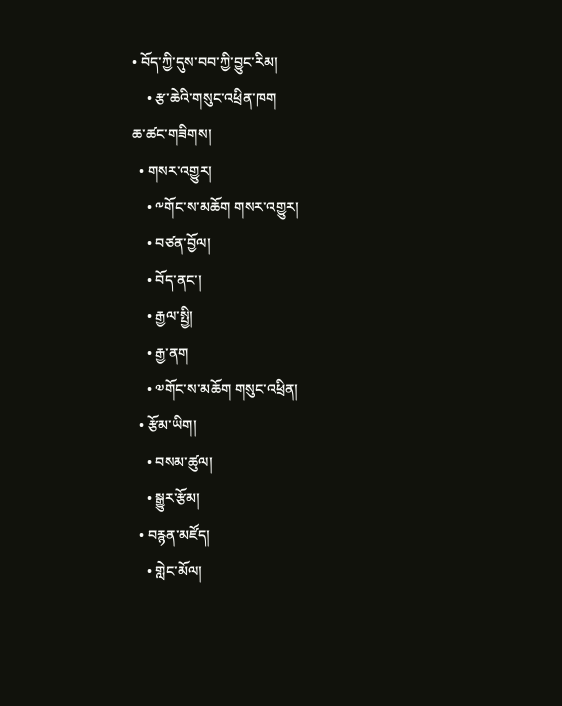• བོད་ཀྱི་དུས་བབ་ཀྱི་བྱུང་རིམ།
    • རྩ་ཆེའི་གསུང་འཕྲིན་ཁག
ཆ་ཚང་གཟིགས།
  • གསར་འགྱུར།
    • ༸གོང་ས་མཆོག གསར་འགྱུར།
    • བཙན་བྱོལ།
    • བོད་ནང་།
    • རྒྱལ་སྤྱི།
    • རྒྱ་ནག
    • ༧གོང་ས་མཆོག གསུང་འཕྲིན།
  • རྩོམ་ཡིག།
    • བསམ་ཚུལ།
    • སྒྱུར་རྩོམ།
  • བརྙན་མཛོད།
    • གླེང་མོལ།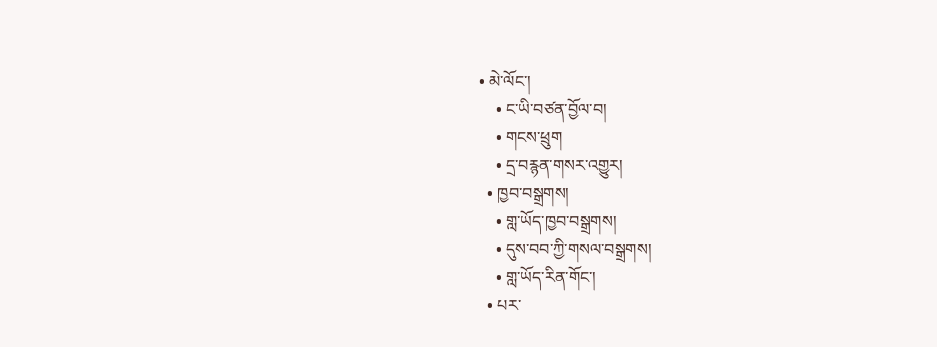• མེ་ལོང་།
    • ང་ཡི་བཙན་བྱོལ་བ།
    • གངས་ཕྲུག
    • དྲ་བརྙན་གསར་འགྱུར།
  • ཁྱབ་བསྒྲགས།
    • གླ་ཡོད་ཁྱབ་བསྒྲགས།
    • དུས་བབ་ཀྱི་གསལ་བསྒྲགས།
    • གླ་ཡོད་རིན་གོང་།
  • པར་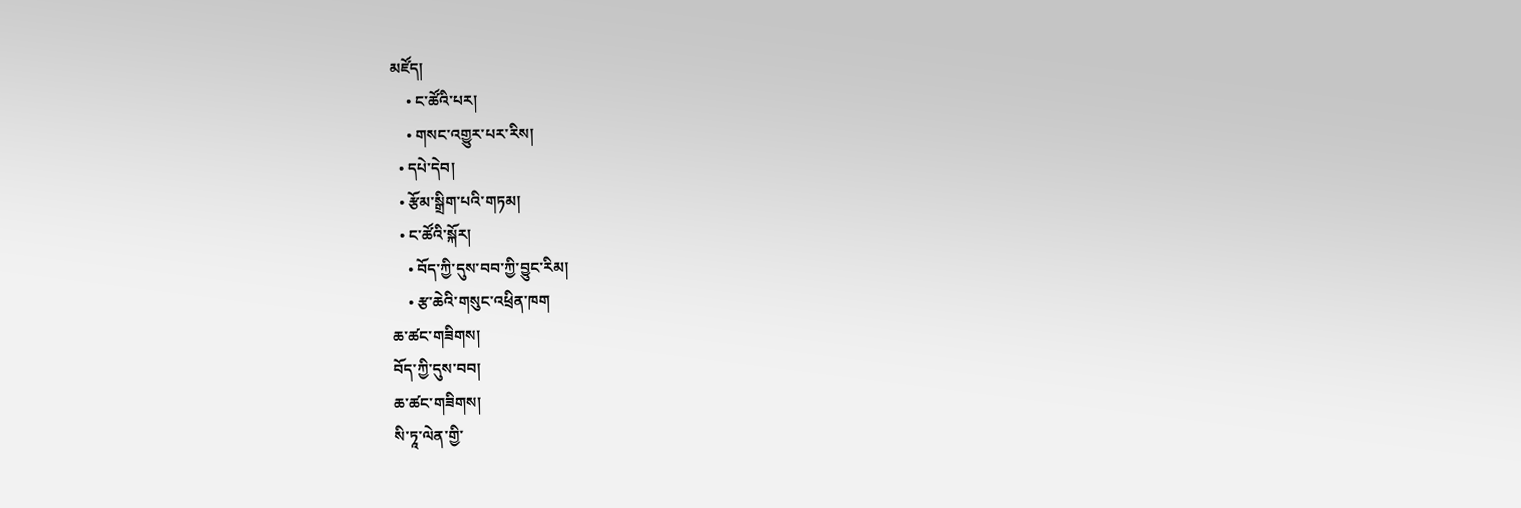མཛོད།
    • ང་ཚོའི་པར།
    • གསང་འགྱུར་པར་རིས།
  • དཔེ་དེབ།
  • རྩོམ་སྒྲིག་པའི་གཏམ།
  • ང་ཚོའི་སྐོར།
    • བོད་ཀྱི་དུས་བབ་ཀྱི་བྱུང་རིམ།
    • རྩ་ཆེའི་གསུང་འཕྲིན་ཁག
ཆ་ཚང་གཟིགས།
བོད་ཀྱི་དུས་བབ།
ཆ་ཚང་གཟིགས།
སི་ཏཱ་ལེན་གྱི་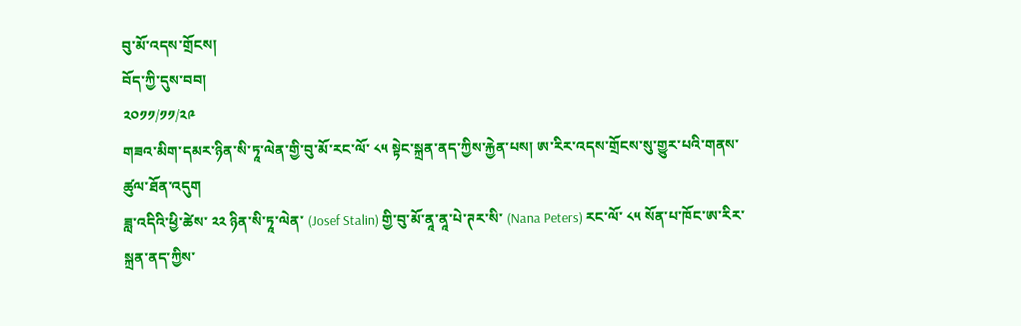བུ་མོ་འདས་གྲོངས།
བོད་ཀྱི་དུས་བབ།
༢༠༡༡/༡༡/༢༩
གཟའ་མིག་དམར་ཉིན་སི་ཏཱ་ལེན་གྱི་བུ་མོ་རང་ལོ་ ༨༥ སྟེང་སྐྲན་ནད་ཀྱིས་རྐྱེན་པས། ཨ་རིར་འདས་གྲོངས་སུ་གྱུར་པའི་གནས་ཚུལ་ཐོན་འདུག
ཟླ་འདིའི་ཕྱི་ཚེས་ ༢༢ ཉིན་སི་ཏཱ་ལེན་ (Josef Stalin) གྱི་བུ་མོ་ནཱ་ནཱ་པེ་ཊར་སི་ (Nana Peters) རང་ལོ་ ༨༥ སོན་པ་ཁོང་ཨ་རིར་སྐྲན་ནད་ཀྱིས་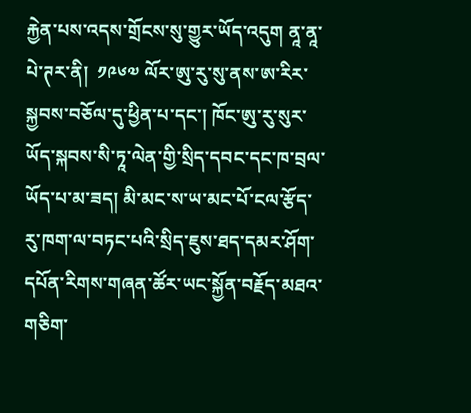རྐྱེན་པས་འདས་གྲོངས་སུ་གྱུར་ཡོད་འདུག ནཱ་ནཱ་པེ་ཊར་ནི།  ༡༩༦༧ ལོར་ཨུ་རུ་སུ་ནས་ཨ་རིར་སྐྱབས་བཅོལ་དུ་ཕྱིན་པ་དང་། ཁོང་ཨུ་རུ་སུར་ཡོད་སྐབས་སི་ཏཱ་ལེན་གྱི་སྲིད་དབང་དང་ཁ་བྲལ་ཡོད་པ་མ་ཟད། མི་མང་ས་ཡ་མང་པོ་ངལ་རྩོད་རུ་ཁག་ལ་བཏང་པའི་སྲིད་ཇུས་ཐད་དམར་ཤོག་དཔོན་རིགས་གཞན་ཚོར་ཡང་སྐྱོན་བརྗོད་མཐའ་གཅིག་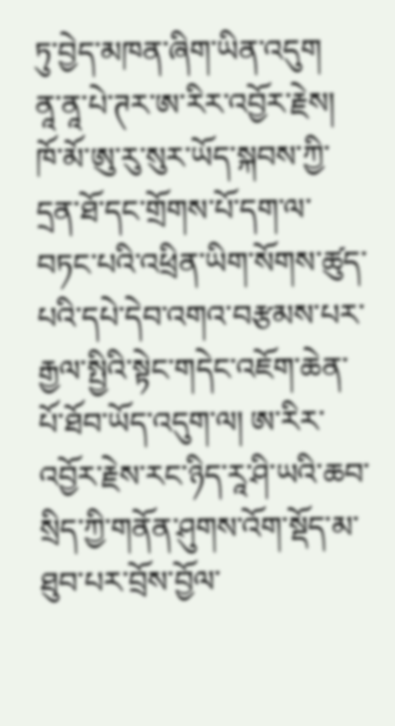ཏུ་བྱེད་མཁན་ཞིག་ཡིན་འདུག
ནཱ་ནཱ་པེ་ཊར་ཨ་རིར་འབྱོར་རྗེས། ཁོ་མོ་ཨུ་རུ་སུར་ཡོད་སྐབས་ཀྱི་དྲན་ཐོ་དང་གྲོགས་པོ་དག་ལ་བཏང་པའི་འཕྲིན་ཡིག་སོགས་ཚུད་པའི་དཔེ་དེབ་འགའ་བརྩམས་པར་རྒྱལ་སྤྱིའི་སྟེང་གདེང་འཇོག་ཆེན་པོ་ཐོབ་ཡོད་འདུག་ལ། ཨ་རིར་འབྱོར་རྗེས་རང་ཉིད་རཱ་ཤི་ཡའི་ཆབ་སྲིད་ཀྱི་གནོན་ཤུགས་འོག་སྡོད་མ་ཐུབ་པར་བྲོས་བྱོལ་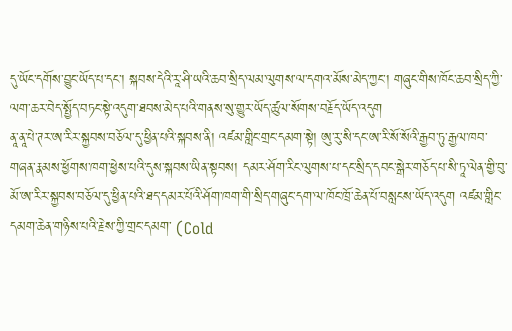དུ་ཡོང་དགོས་བྱུང་ཡོད་པ་དང་། སྐབས་དེའི་རཱ་ཤི་ཡའི་ཆབ་སྲིད་ལམ་ལུགས་ལ་དགའ་མོས་མེད་ཀྱང་། གཞུང་གིས་ཁོང་ཆབ་སྲིད་ཀྱི་ལག་ཆར་བེད་སྤྱོད་བཏང་སྟེ་འདུག་ཐབས་མེད་པའི་གནས་སུ་གྱུར་ཡོད་ཚུལ་སོགས་བརྗོད་ཡོད་འདུག
ནཱ་ནཱ་པེ་ཊར་ཨ་རིར་སྐྱབས་བཅོལ་དུ་ཕྱིན་པའི་སྐབས་ནི། འཛམ་གླིང་གྲང་དམག་སྟེ། ཨུ་རུ་སི་དང་ཨ་རི་སོ་སོའི་རྒྱབ་ཏུ་རྒྱལ་ཁབ་གཞན་རྣམས་ཕྱོགས་ཁག་ཕྱེས་པའི་དུས་སྐབས་ཡིན་སྟབས། དམར་ཤོག་རིང་ལུགས་པ་དང་སྲིད་དབང་སྒེར་གཅོད་པ་སི་ཏཱ་ལེན་གྱི་བུ་མོ་ཨ་རིར་སྐྱབས་བཅོལ་དུ་ཕྱིན་པའི་ཐད་དམར་པོའི་ཤོག་ཁག་གི་སྲིད་གཞུང་དག་ལ་ཁོང་ཁྲོ་ཆེན་པོ་བསླངས་ཡོད་འདུག འཛམ་གླིང་དམག་ཆེན་གཉིས་པའི་རྗེས་ཀྱི་གྲང་དམག་ (Cold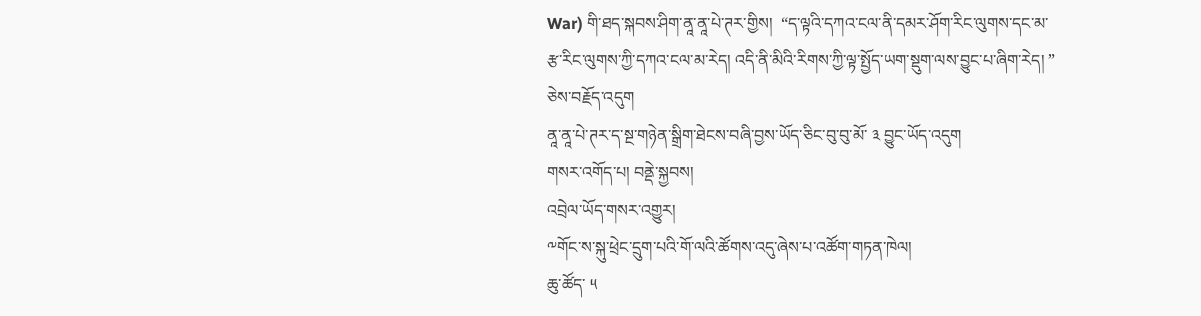War) གི་ཐད་སྐབས་ཤིག་ནཱ་ནཱ་པེ་ཊར་གྱིས།  “ད་ལྟའི་དཀའ་ངལ་ནི་དམར་ཤོག་རིང་ལུགས་དང་མ་རྩ་རིང་ལུགས་ཀྱི་དཀའ་ངལ་མ་རེད། འདི་ནི་མིའི་རིགས་ཀྱི་ལྟ་སྤྱོད་ཡག་སྡུག་ལས་བྱུང་པ་ཞིག་རེད། ” ཅེས་བརྗོད་འདུག
ནཱ་ནཱ་པེ་ཊར་ད་སྔ་གཉེན་སྒྲིག་ཐེངས་བཞི་བྱས་ཡོད་ཅིང་བུ་བུ་མོ་ ༣ བྱུང་ཡོད་འདུག
གསར་འགོད་པ། བནྡེ་སྐྱབས།
འབྲེལ་ཡོད་གསར་འགྱུར།
༸གོང་ས་སྐུ་ཕྲེང་དྲུག་པའི་གོ་ལའི་ཚོགས་འདུ་ཞེས་པ་འཚོག་གཏན་ཁེལ།
ཆུ་ཚོད་ ༥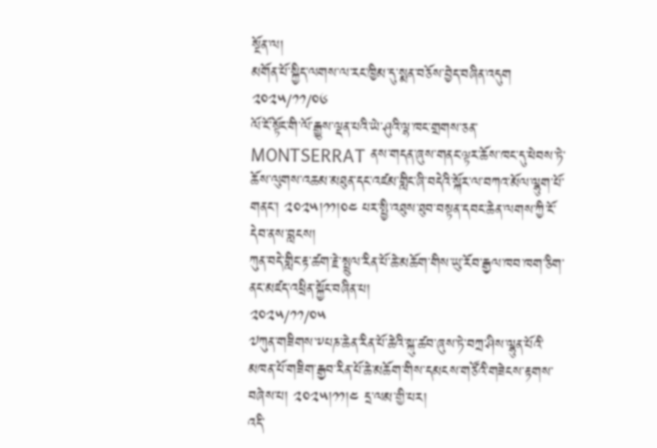སྔོན་ལ།
མགོན་པོ་སྐྱིད་ལགས་ལ་རང་ཁྱིམ་དུ་སྨན་བཅོས་བྱེད་བཞིན་འདུག
༢༠༢༥/༡༡/༠༦
ལོ་ངོ་སྟོང་གི་ལོ་རྒྱུས་ལྡན་པའི་ཡེ་ཤུའི་ལྷ་ཁང་གྲགས་ཅན་ MONTSERRAT ནས་གདན་ཞུས་གནང་ལྟར་ཆོས་ཁང་དུ་ཕེབས་ཏེ་ཆོས་ལུགས་འཆམ་མཐུན་དང་འཛམ་གླིང་ཞི་བདེའི་སྐོར་ལ་བཀའ་མོལ་ལྷུག་པོ་གནང་། ༢༠༢༥།༡༡།༠༤ པར་སྤྱི་འཐུས་ཐུབ་བསྟན་དབང་ཆེན་ལགས་ཀྱི་ངོ་དེབ་ནས་བླངས།
ཀུན་བདེ་གླིང་རྟ་ཚག་རྗེ་སྤྲུལ་རིན་པོ་ཆེ་མཆོག་གིས་ཡུ་རོབ་རྒྱལ་ཁབ་ཁག་ཅིག་ནང་མཛད་འཕྲིན་སྐྱོང་བཞིན་པ།
༢༠༢༥/༡༡/༠༥
༧ཀུན་གཟིགས་༸པཎ་ཆེན་རིན་པོ་ཆེའི་སྐུ་ཚབ་ཞུས་ཏེ་བཀྲ་ཤིས་ལྷུན་པོའི་མཁན་པོ་གཟིག་རྒྱབ་རིན་པོ་ཆེ་མཆོག་གིས་དམངས་གཙོའི་གཟེངས་རྟགས་བཞེས་པ། ༢༠༢༥།༡༡།༤ དྲ་ལམ་གྱི་པར།
འདི་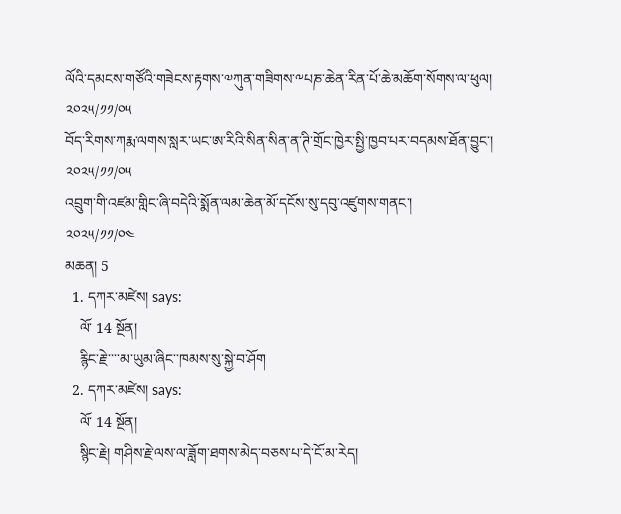ལོའི་དམངས་གཙོའི་གཟེངས་རྟགས་༧ཀུན་གཟིགས་༸པཎ་ཆེན་རིན་པོ་ཆེ་མཆོག་སོགས་ལ་ཕུལ།
༢༠༢༥/༡༡/༠༥
བོད་རིགས་ཀརྨ་ལགས་སླར་ཡང་ཨ་རིའི་སིན་སིན་ན་ཊི་གྲོང་ཁྱེར་སྤྱི་ཁྱབ་པར་བདམས་ཐོན་བྱུང་།
༢༠༢༥/༡༡/༠༥
འབྲུག་གི་འཛམ་གླིང་ཞི་བདེའི་སྨོན་ལམ་ཆེན་མོ་དངོས་སུ་དབུ་འཛུགས་གནང་།
༢༠༢༥/༡༡/༠༤
མཆན། 5
  1. དཀར་མཛེས། says:
    ལོ་ 14 སྔོན།
    རྙིང་རྗེ་་་་་མ་ཡུམ་ཞིང་་ཁམས་སུ་སྐྱེ་བ་ཤོག
  2. དཀར་མཛེས། says:
    ལོ་ 14 སྔོན།
    སྙིང་རྗེ། གཤིས་རྗེ་ལས་ལ་ཟློག་ཐགས་མེད་བཅས་པ་དེ་ངོ་མ་རེད།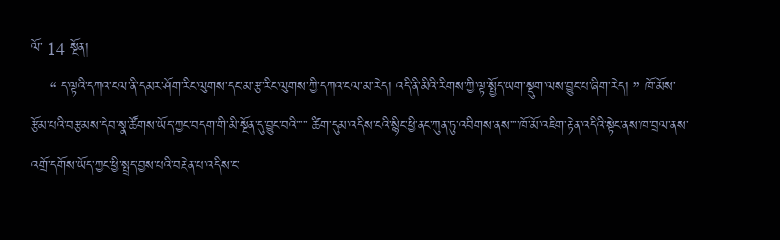ལོ་ 14 སྔོན།
    “ ད་ལྟའི་དཀའ་ངལ་ནི་དམར་ཤོག་རིང་ལུགས་དང་མ་རྩ་རིང་ལུགས་ཀྱི་དཀའ་ངལ་མ་རེད། འདི་ནི་མིའི་རིགས་ཀྱི་ལྟ་སྤྱོད་ཡག་སྡུག་ལས་བྱུང་པ་ཞིག་རེད། ” ཁོ་མོས་རྩོམ་པའི་བརྩམས་དེབ་སྣ་ཚོགས་ཡོད་ཀྱང་བདག་གི་མི་སྔོན་དུ་བྱུང་བའི་་་་་ ཚིག་དུམ་འདིས་ངའི་སྙིང་ཕྱི་ནང་ཀུན་ཏུ་འབིགས་ནས་་་་ཁོ་མོ་འཇིག་རྟེན་འདིའི་སྟེང་ནས་ཁ་བྲལ་ནས་འགྲོ་དགོས་ཡོད་ཀྱང་ཕྱི་སྤྲད་བྱས་པའི་བརྔེན་པ་འདིས་ང་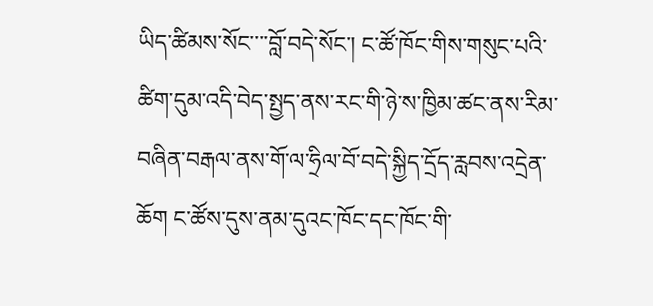ཡིད་ཚིམས་སོང་་་་བློ་བདེ་སོང་། ང་ཚོ་ཁོང་གིས་གསུང་པའི་ཚིག་དུམ་འདི་བེད་སྤྱད་ནས་རང་གི་ཉེ་ས་ཁྱིམ་ཚང་ནས་རིམ་བཞིན་བརྒལ་ནས་གོ་ལ་ཧྲིལ་བོ་བདེ་སྐྱིད་དྲོད་རླབས་འདྲེན་ཆོག ང་ཚོས་དུས་ནམ་དུའང་ཁོང་དང་ཁོང་གི་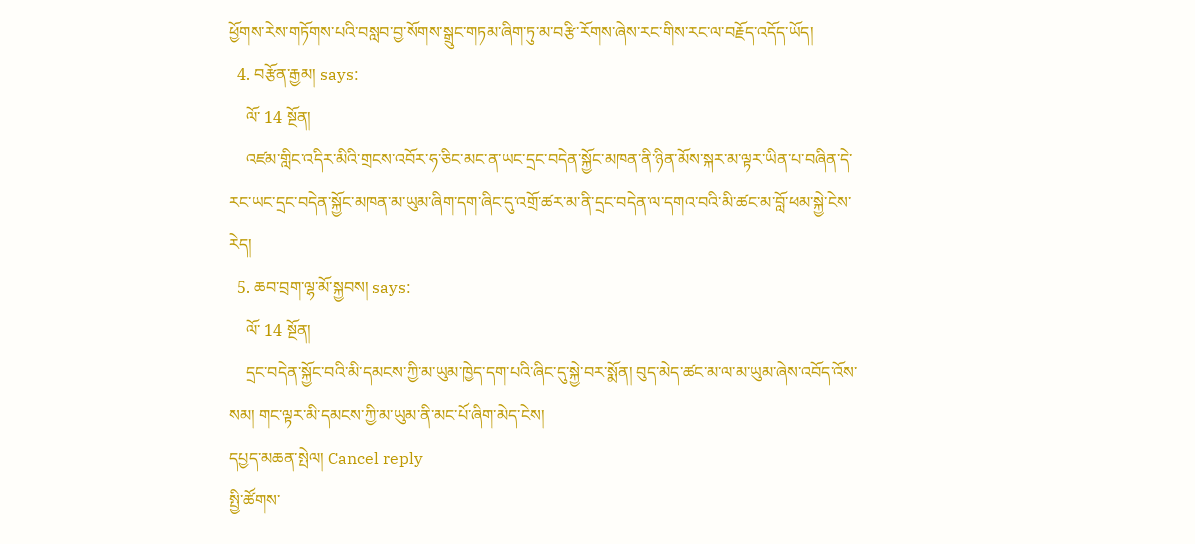ཕྱོགས་རེས་གཏོགས་པའི་བསླབ་བྱ་སོགས་སྒྲུང་གཏམ་ཞིག་ཏུ་མ་བརྩི་རོགས་ཞེས་རང་གིས་རང་ལ་བརྗོད་འདོད་ཡོད།
  4. བརྩོན་རྒྱམ། says:
    ལོ་ 14 སྔོན།
    འཛམ་གླིང་འདིར་མིའི་གྲངས་འབོར་ཧ་ཅིང་མང་ན་ཡང་དྲང་བདེན་སྐྱོང་མཁན་ནི་ཉིན་མོས་སྐར་མ་ལྟར་ཡིན་པ་བཞིན་དེ་རང་ཡང་དྲང་བདེན་སྐྱོང་མཁན་མ་ཡུམ་ཞིག་དག་ཞིང་དུ་འགྲོ་ཚར་མ་ནི་དྲང་བདེན་ལ་དགའ་བའི་མི་ཚང་མ་བློ་ཕམ་སྐྱེ་ངེས་རེད།
  5. ཆབ་བྲག་ལྷ་མོ་སྐྱབས། says:
    ལོ་ 14 སྔོན།
    དྲང་བདེན་སྐྱོང་བའི་མི་དམངས་ཀྱི་མ་ཡུམ་ཁྱེད་དག་པའི་ཞིང་དུ་སྐྱེ་བར་སྨོན། བུད་མེད་ཚང་མ་ལ་མ་ཡུམ་ཞེས་འབོད་འོས་སམ། གང་ལྟར་མི་དམངས་ཀྱི་མ་ཡུམ་ནི་མང་པོ་ཞིག་མེད་ངེས།
དཔྱད་མཆན་སྤེལ། Cancel reply
སྤྱི་ཚོགས་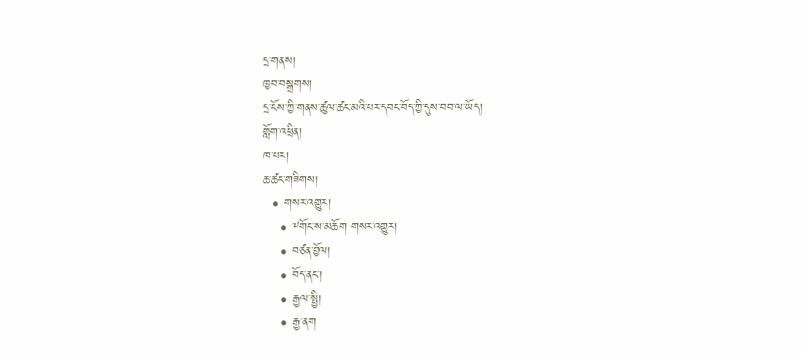དྲ་གནས།
ཁྱབ་བསྒྲགས།
དྲ་ངོས་ཀྱི་གནས་ཚུལ་ཚང་མའི་པར་དབང་བོད་ཀྱི་དུས་བབ་ལ་ཡོད།
གློག་འཕྲིན།
ཁ་པར།
ཆ་ཚང་གཟིགས།
  • གསར་འགྱུར།
    • ༸གོང་ས་མཆོག གསར་འགྱུར།
    • བཙན་བྱོལ།
    • བོད་ནང་།
    • རྒྱལ་སྤྱི།
    • རྒྱ་ནག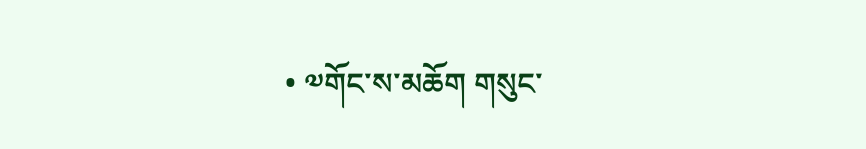• ༧གོང་ས་མཆོག གསུང་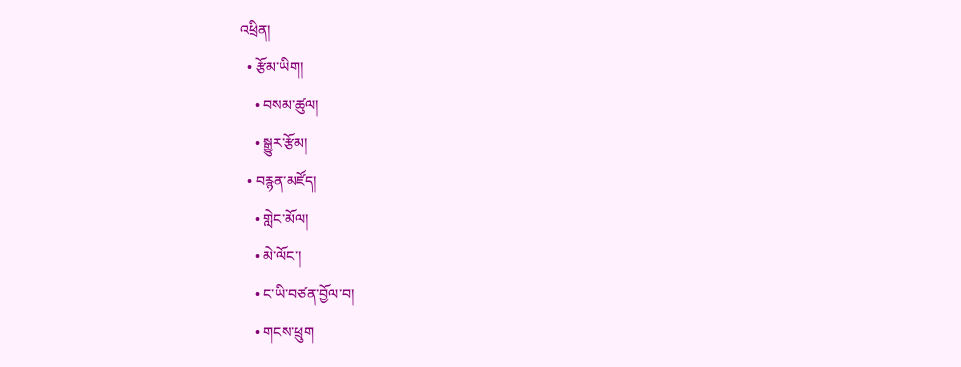འཕྲིན།
  • རྩོམ་ཡིག།
    • བསམ་ཚུལ།
    • སྒྱུར་རྩོམ།
  • བརྙན་མཛོད།
    • གླེང་མོལ།
    • མེ་ལོང་།
    • ང་ཡི་བཙན་བྱོལ་བ།
    • གངས་ཕྲུག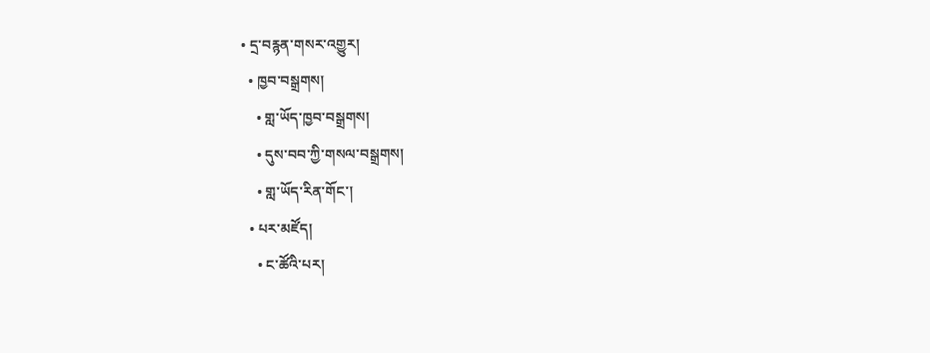• དྲ་བརྙན་གསར་འགྱུར།
  • ཁྱབ་བསྒྲགས།
    • གླ་ཡོད་ཁྱབ་བསྒྲགས།
    • དུས་བབ་ཀྱི་གསལ་བསྒྲགས།
    • གླ་ཡོད་རིན་གོང་།
  • པར་མཛོད།
    • ང་ཚོའི་པར།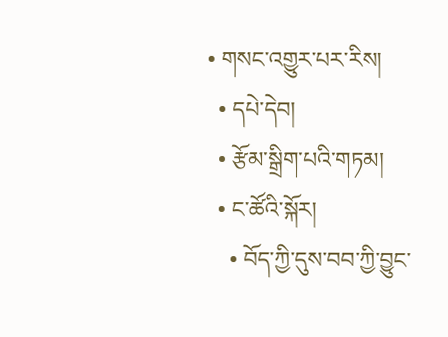• གསང་འགྱུར་པར་རིས།
  • དཔེ་དེབ།
  • རྩོམ་སྒྲིག་པའི་གཏམ།
  • ང་ཚོའི་སྐོར།
    • བོད་ཀྱི་དུས་བབ་ཀྱི་བྱུང་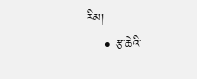རིམ།
    • རྩ་ཆེའི་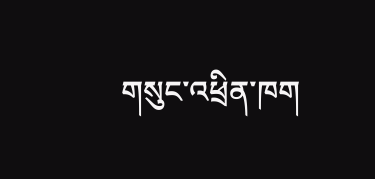གསུང་འཕྲིན་ཁག